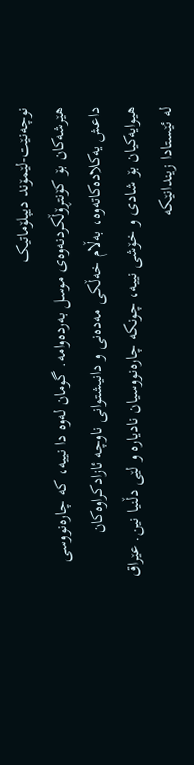نوچەنێت-لێمۆند دیپلۆماتیک
هێرشەکان بۆ کۆنتڕۆڵکردنەوەی موسل بەردەوامە. گومان لەوە دا نییە، کە چارەنووسی داعش یەکلادەکاتەوە، بەڵام خەڵکی مەدەنی و دانیشتوانی ناوچە ئازادکراوەکان هیوایەکیان بۆ شادی و خۆشی نییە، چونکە چارەنووسیان نادیارە و لێی دڵنیا نین. عێراق لە ئێستادا زیندانێکە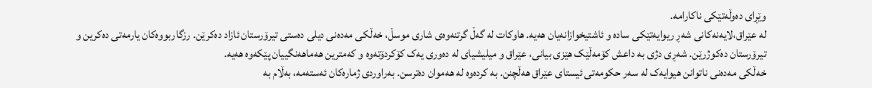وێڕای دەوڵەتێکی ناکارامە.
لە عێراق،لایەنەکانی شەڕ ریوایەتێکی سادە و ئاشتیخوازانەیان هەیە. هاوکات لە گەڵ گرتنەوەی شاری موسڵ، خەڵکی مەدەنی دیلی دەستی تیرۆرستان ئازاد دەکرێن. رزگاربووەکان یارمەتی دەکرین و تیرۆرستان دەکوژرێن. شەڕی دژی بە داعش کۆمەڵێک هێزی بیانی، عێراق و میلیشیای لە دەوری یەک کۆکردۆتەوە و کەمترین هەماهەنگییان پێکەوە هەیە.
خەڵکی مەدەنی ناتوانن هیوایەک لە سەر حکومەتی ئیستای عێراق هەڵچنن. بە کردەوە لە هەموان دەترسن. بەراوردی ژمارەکان ئەستەمە، بەڵام بە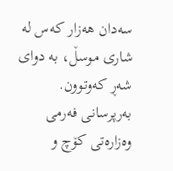سەدان هەزار کەس لە شاری موسڵ، بە دوای شەڕ کەوتوون.
بەرپرسانی فەرمی وەزارەتی کۆچ و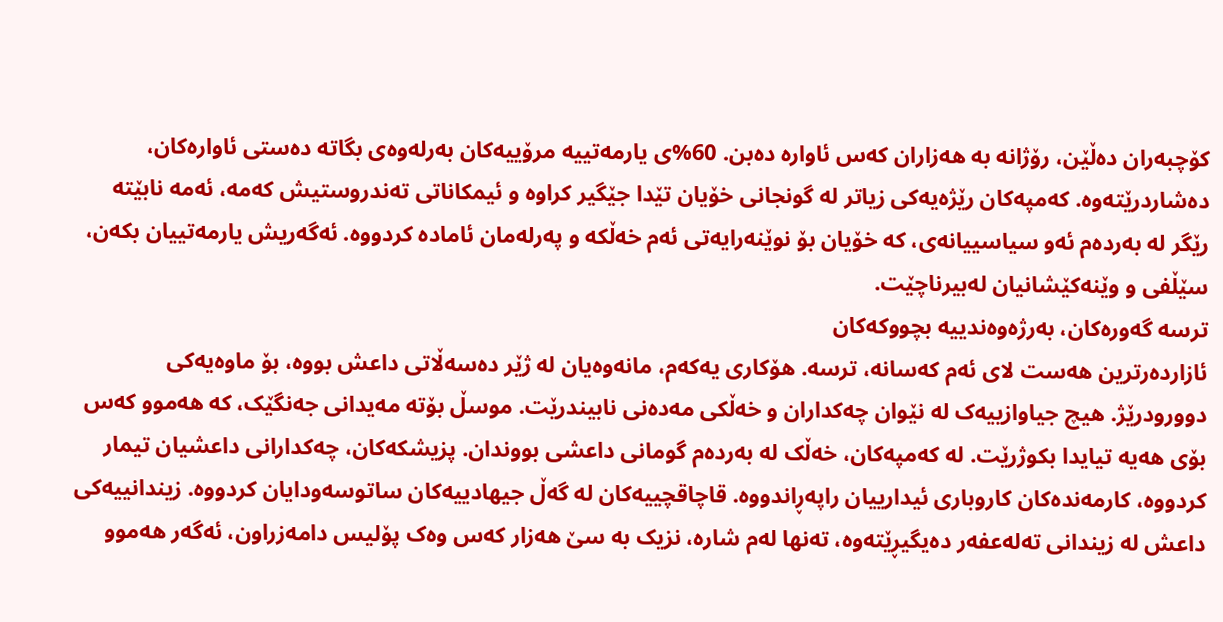کۆچبەران دەڵێن، رۆژانە بە هەزاران کەس ئاوارە دەبن. 60%ی یارمەتییە مرۆییەکان بەرلەوەی بگاتە دەستی ئاوارەکان، دەشاردرێتەوە. کەمپەکان رێژەیەکی زیاتر لە گونجانی خۆیان تێدا جێگیر کراوە و ئیمکاناتی تەندروستیش کەمە، ئەمە نابێتە رێگر لە بەردەم ئەو سیاسییانەی، کە خۆیان بۆ نوێنەرایەتی ئەم خەڵکە و پەرلەمان ئامادە کردووە. ئەگەریش یارمەتییان بکەن، سێڵفی و وێنەکێشانیان لەبیرناچێت.
ترسە گەورەکان، بەرژەوەندییە بچووکەکان
ئازاردەرترین هەست لای ئەم کەسانە، ترسە. هۆکاری یەکەم، مانەوەیان لە ژێر دەسەڵاتی داعش بووە، بۆ ماوەیەکی دوورودرێژ. هیچ جیاوازییەک لە نێوان چەکداران و خەڵکی مەدەنی نابیندرێت. موسڵ بۆتە مەیدانی جەنگێک، کە هەموو کەس بۆی هەیە تیایدا بکوژرێت. لە کەمپەکان، خەڵک لە بەردەم گومانی داعشی بووندان. پزیشکەکان، چەکدارانی داعشیان تیمار کردووە، کارمەندەکان کاروباری ئیدارییان راپەڕاندووە. قاچاقچییەکان لە گەڵ جیهادییەکان ساتوسەودایان کردووە. زیندانییەکی داعش لە زیندانی تەلەعفەر دەیگیڕێتەوە، تەنها لەم شارە، نزیک بە سێ هەزار کەس وەک پۆلیس دامەزراون، ئەگەر هەموو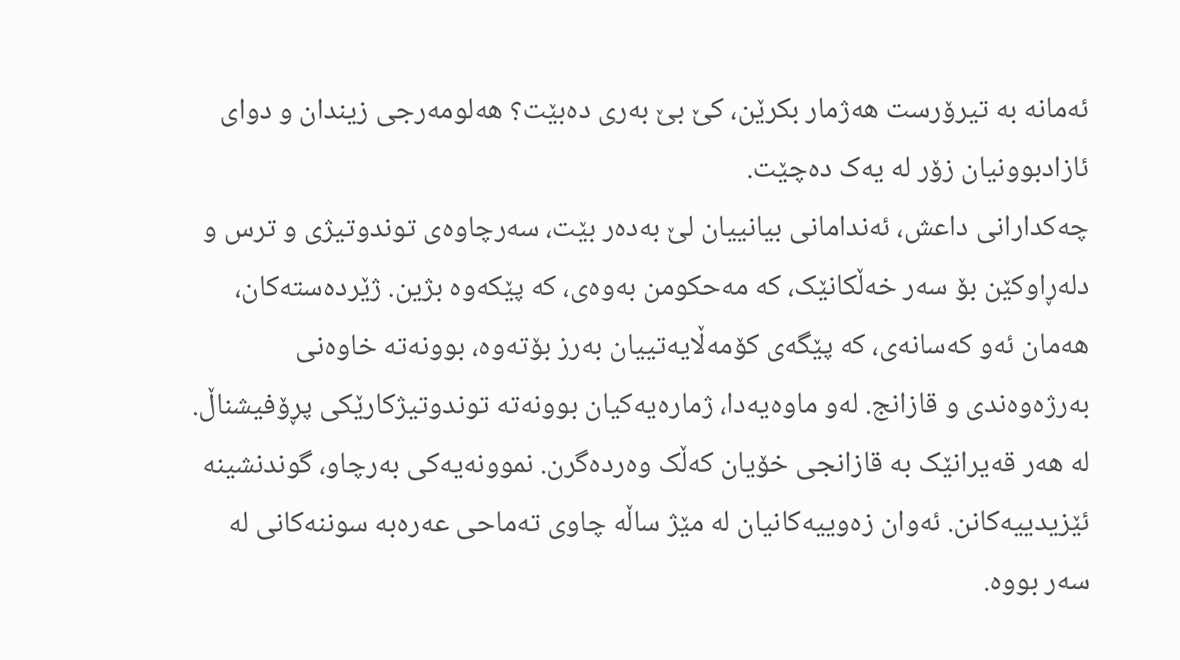ئەمانە بە تیرۆرست هەژمار بکرێن، کێ بێ بەری دەبێت؟ هەلومەرجی زیندان و دوای ئازادبوونیان زۆر لە یەک دەچێت.
چەکدارانی داعش، ئەندامانی بیانییان لێ بەدەر بێت، سەرچاوەی توندوتیژی و ترس و دلەڕاوکێن بۆ سەر خەڵکانێک، کە مەحکومن بەوەی، کە پێکەوە بژین. ژێردەستەکان، هەمان ئەو کەسانەی، کە پێگەی کۆمەڵایەتییان بەرز بۆتەوە، بوونەتە خاوەنی بەرژەوەندی و قازانج. لەو ماوەیەدا، ژمارەیەکیان بوونەتە توندوتیژکارێکی پڕۆفیشناڵ. لە هەر قەیرانێک بە قازانجی خۆیان کەڵک وەردەگرن. نموونەیەکی بەرچاو، گوندنشینە ئێزیدییەکانن. ئەوان زەوییەکانیان لە مێژ ساڵە چاوی تەماحی عەرەبە سوننەکانی لە سەر بووە.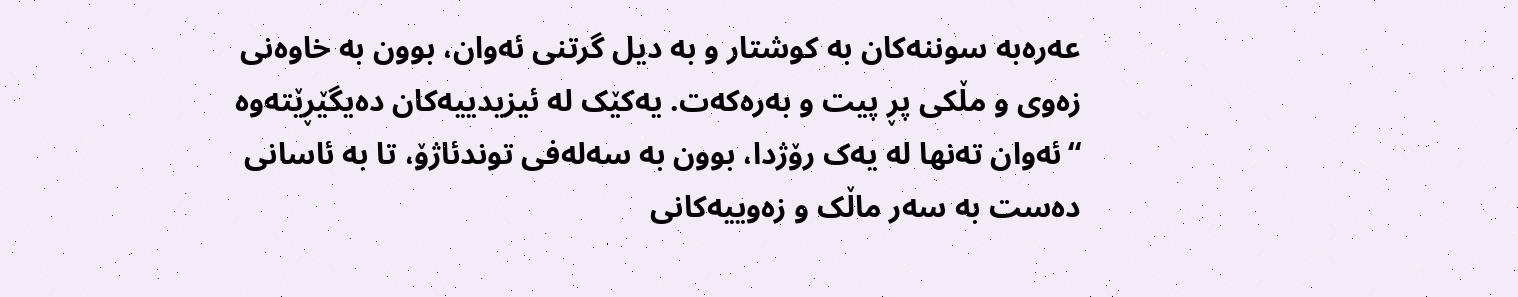عەرەبە سوننەکان بە کوشتار و بە دیل گرتنی ئەوان، بوون بە خاوەنی زەوی و مڵکی پڕ پیت و بەرەکەت. یەکێک لە ئیزیدییەکان دەیگێڕێتەوە “ئەوان تەنها لە یەک رۆژدا، بوون بە سەلەفی توندئاژۆ، تا بە ئاسانی دەست بە سەر ماڵک و زەوییەکانی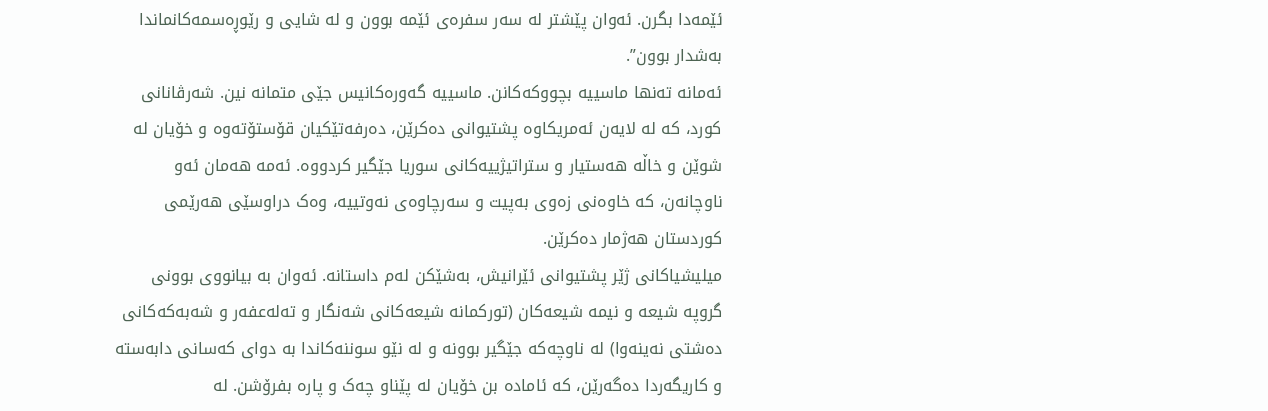ئێمەدا بگرن. ئەوان پێشتر لە سەر سفرەی ئێمە بوون و لە شایی و رێوڕەسمەکانماندا بەشدار بوون”.
ئەمانە تەنها ماسییە بچووکەکانن. ماسییە گەورەکانیس جێی متمانە نین. شەرڤانانی کورد، کە لە لایەن ئەمریکاوە پشتیوانی دەکرێن، دەرفەتێکیان قۆستۆتەوە و خۆیان لە شوێن و خاڵە هەستیار و ستراتیژییەکانی سوریا جێگیر کردووە. ئەمە هەمان ئەو ناوچانەن، کە خاوەنی زەوی بەپیت و سەرچاوەی نەوتییە، وەک دراوسێی هەرێمی کوردستان هەژمار دەکرێن.
میلیشیاکانی ژێر پشتیوانی ئێرانیش، بەشێکن لەم داستانە. ئەوان بە بیانووی بوونی گروپە شیعە و نیمە شیعەکان (تورکمانە شیعەکانی شەنگار و تەلەعفەر و شەبەکەکانی دەشتی نەینەوا) لە ناوچەکە جێگیر بوونە و لە نێو سوننەکاندا بە دوای کەسانی دابەستە و کاریگەردا دەگەرێن، کە ئامادە بن خۆیان لە پێناو چەک و پارە بفرۆشن. لە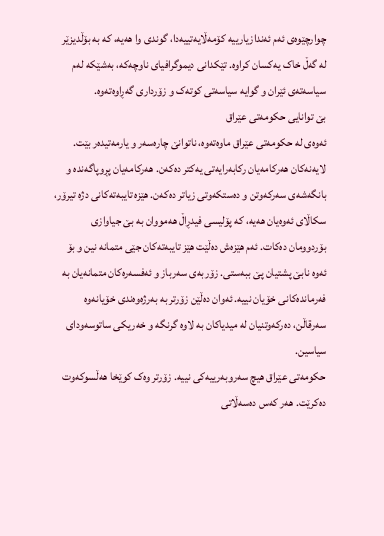چوارچێوەی ئەم ئەندازیارییە کۆمەڵایەتییەدا، گوندی وا هەیە، کە بە بۆڵدیزێر لە گەڵ خاک یەکسان کراوە. تێکدانی دیموگرافیای ناوچەکە، بەشێکە لەم سیاسەتەی ئێران و گوایە سیاسەتی کوتەک و زۆرداری گەڕاوەتەوە.
بێ توانایی حکومەتی عێراق
ئەوەی لە حکومەتی عێراق ماوەتەوە، ناتوانێ چارەسەر و یارمەتیدەر بێت. لایەنەکان هەرکامەیان رکابەرایەتی یەکتر دەکەن. هەرکامەیان پڕوپاگەندە و بانگەشەی سەرکەوتن و دەستکەوتی زیاتر دەکەن. هێزە تایبەتەکانی دژە تیرۆر، سکاڵای ئەوەیان هەیە، کە پۆلیسی فیدڕاڵ هەمووان بە بێ جیاوازی بۆردوومان دەکات. ئەم هێزەش دەڵێت هێز تایبەتەکان جێی متمانە نین و بۆ ئەوە نابێ پشتیان پێ ببەستی. زۆربەی سەرباز و ئەفسەرەکان متمانەیان بە فەرماندەکانی خۆیان نییە. ئەوان دەڵێن زۆرتر بە بەرژەوەندی خۆیانەوە سەرقاڵن، دەرکەوتنیان لە میدیاکان بە لاوە گرنگە و خەریکی ساتوسەودای سیاسین.
حکومەتی عێراق هیچ سەروبەرییەکی نییە. زۆرتر وەک کوێخا هەڵسوکەوت دەکرێت. هەر کەس دەسەڵاتی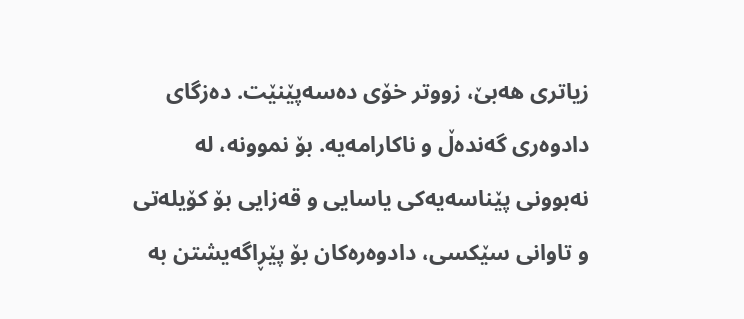زیاتری هەبێ، زووتر خۆی دەسەپێنێت. دەزگای دادوەری گەندەڵ و ناکارامەیە. بۆ نموونە، لە نەبوونی پێناسەیەکی یاسایی و قەزایی بۆ کۆیلەتی و تاوانی سێکسی، دادوەرەکان بۆ پێڕاگەیشتن بە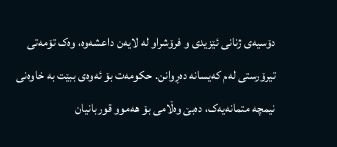دۆسیەی ژنانی ئێزیدی و فرۆشراو لە لایەن داعشەوە، وەک تۆمەتی تیرۆرستی لەم کەیسانە دەڕوانن. حکومەت بۆ ئەوەی ببێت بە خاوەنی نیمچە متمانەیەک، دەبێ وەڵامی بۆ هەموو قوربانیان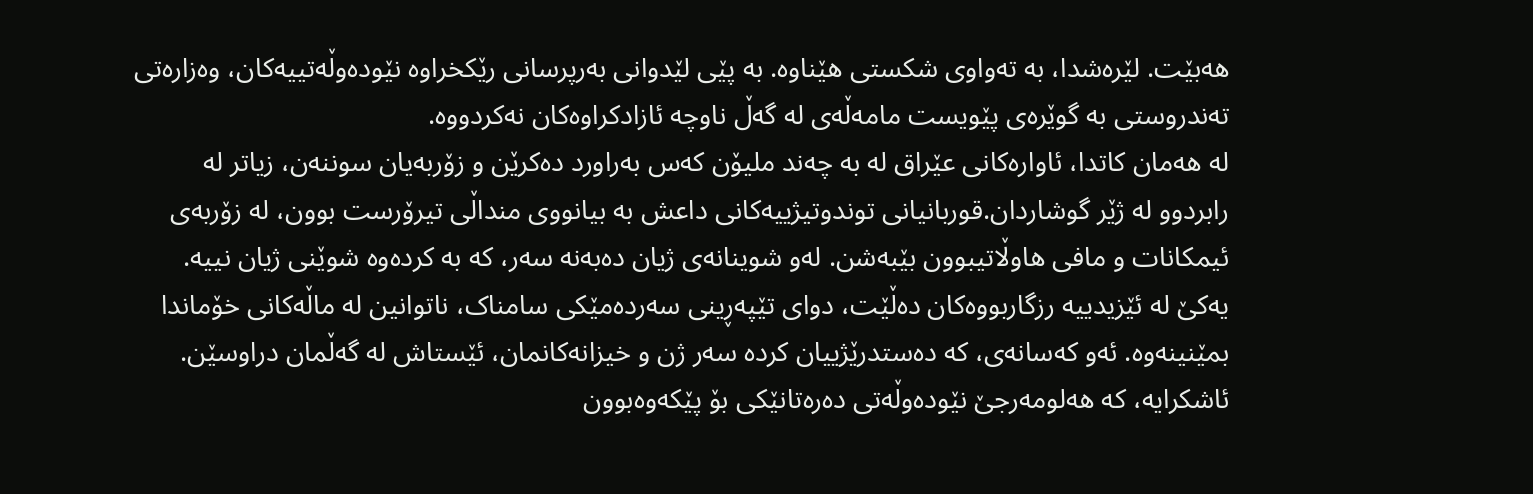هەبێت. لێرەشدا، بە تەواوی شکستی هێناوە. بە پێی لێدوانی بەرپرسانی رێکخراوە نێودەوڵەتییەکان، وەزارەتی تەندروستی بە گوێرەی پێویست مامەڵەی لە گەڵ ناوچە ئازادکراوەکان نەکردووە.
لە هەمان کاتدا، ئاوارەکانی عێراق لە بە چەند ملیۆن کەس بەراورد دەکرێن و زۆربەیان سوننەن، زیاتر لە رابردوو لە ژێر گوشاردان.قوربانیانی توندوتیژییەکانی داعش بە بیانووی منداڵی تیرۆرست بوون، لە زۆربەی ئیمکانات و مافی هاوڵاتیبوون بێبەشن. لەو شوینانەی ژیان دەبەنە سەر، کە بە کردەوە شوێنی ژیان نییە. یەکێ لە ئێزیدییە رزگاربووەکان دەڵێت، دوای تێپەڕینی سەردەمێکی سامناک، ناتوانین لە ماڵەکانی خۆماندا بمێنینەوە. ئەو کەسانەی، کە دەستدرێژییان کردە سەر ژن و خیزانەکانمان، ئێستاش لە گەڵمان دراوسێن.
ئاشکرایە، کە هەلومەرجێ نێودەوڵەتی دەرەتانێکی بۆ پێکەوەبوون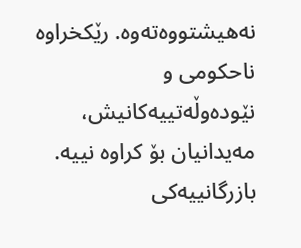نەهیشتووەتەوە. رێکخراوە ناحکومی و نێودەوڵەتییەکانیش، مەیدانیان بۆ کراوە نییە. بازرگانییەکی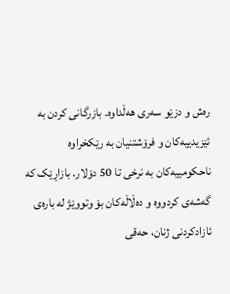رەش و دزێو سەری هەڵداوە. بازرگانی کردن بە ئێزیدییەکان و فرۆشتنیان بە رێکخراوە ناحکومییەکان بە نرخی تا 50 دۆلار. بازاڕێک کە گەشەی کردووە و دەڵاڵەکان بۆ وتووێژ لە بارەی ئازادکردنی ژنان، حەقی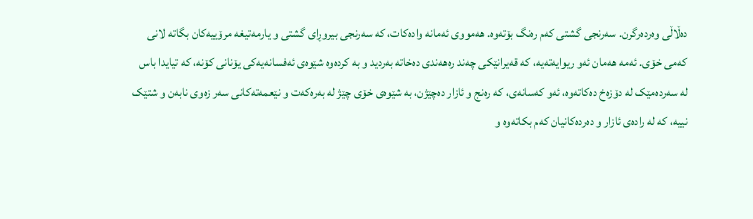دەڵاڵی وەردەرگرن. سەرنجی گشتی کەم رەنگ بۆتەوە. هەمووی ئەمانە وادەکات، کە سەرنجی بیروڕای گشتی و یارمەتیغە مرۆییەکان بگاتە لانی کەمی خۆی. ئەمە هەمان ئەو ریوایەتەیە، کە قەیرانێکی چەند رەهەندی دەخاتە بەردید و بە کردەوە شێوەی ئەفسانەیەکی یۆنانی کۆنە، کە تیایدا باس لە سەردەمێک لە دۆزەخ دەکاتەوە، ئەو کەسانەی، کە رەنج و ئازار دەچێژن، بە شێوەی خۆی چێژ لە بەرەکەت و نێعمەتەکانی سەر زەوی نابەن و شتێک نییە، کە لە رادەی ئازار و دەردەکانیان کەم بکاتەوە و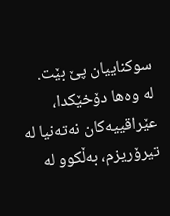سوکناییان پێ بێت.
لە وەها دۆخێکدا، عێراقییەکان نەتەنیا لە تیرۆریزم، بەڵکوو لە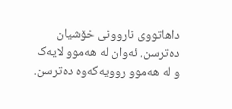داهاتووی ناروونی خۆشیان دەترسن. ئەوان لە هەموو لایەک و لە هەموو روویەکەوە دەترسن.